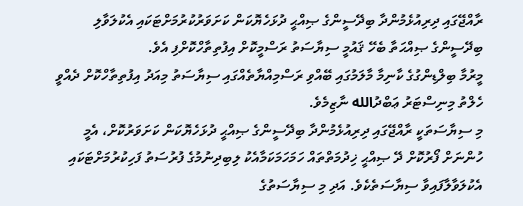ރާއްޖޭގައި ދިރިއުޅެމުންދާ ބިދޭސީންގެ ޞިއްޙީ ދުޅަހެޔޮކަން ކަށަވަރުކުރުމަށްޓަކައި އެކުލަވާލި ބިދޭސީންގެ ޞިއްޙަތާ ބެހޭ ޤައުމީ ސިޔާސަތު ރަސްމީކޮށް އިފުތިތާހްކޮށްފި އެވެ.
މީރުމާ ބިލްޑިންގުގެ ކާނިމާ މާލަމުގައި ބޭއްވި ރަސްމިއްޔާތެއްގައި ސިޔާސަތު މިއަދު އިފުތިތާހްކޮށް ދެއްވީ ހެލްތު މިނިސްޓަރު ޢަބްދުالله ނާޒިމެވެ.
މި ސިޔާސަތަކީ ރާއްޖޭގައި ދިރިއުޅެމުންދާ ބިދޭސީންގެ ޞިއްޙީ ދުޅަހެޔޮކަން ކަށަވަރުކޮށް، އެމީ ހުންނަށް ފޯރުކޮށް ދޭ ޞިއްޙީ ޚިދުމަތްތައް ހަމަހަމަކަމާއެކު ލިބިދިނުމުގެ ފުރުސަތު ފަހިކުރުމަށްޓަކައި އެކުލަވާލާފައިވާ ސިޔާސަތެކެވެ. އަދި މި ސިޔާސަތުގެ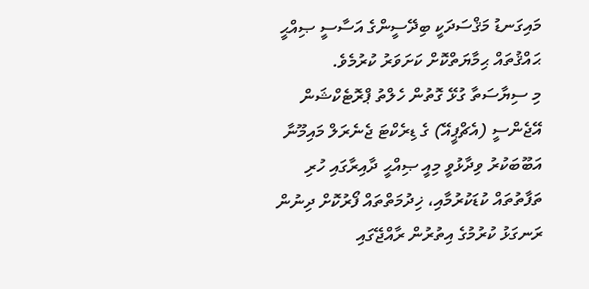މައިގަނޑު މަޤްސަދަކީ ބިދޭސީންގެ އަސާސީ ޞިއްޙީ ޙައްޤުތައް ޙިމާޔަތްކޮށް ކަށަވަރު ކުރުމެވެ.
މި ސިޔާސަތާ ގުޅޭ ގޮތުން ހެލްތު ޕްރޮޓެކްޝަން އޭޖެންސީ (އެޗްޕީއޭ) ގެ ޑިރެކްޓަ ޖެނެރަލް މައިމޫނާ އަބޫބަކުރު ވިދާޅުވީ މިއީ ޞިއްޙީ ދާއިރާގައި ހުރި ތަފާތުތައް ކުޑަކުރުމާއި، ޚިދުމަތްތައް ފޯރުކޮށް ދިނުން ރަނގަޅު ކުރުމުގެ އިތުރުން ރާއްޖޭގައި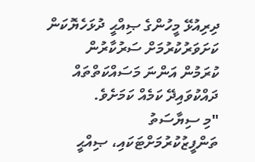ދިރިއުޅޭ މީހުންގެ ޞިއްޙީ ދުޅަހެޔޮކަން ކަށަވަރުކުރުމަށް ސަރުކާރުން ކުރަމުން އަންނަ މަސައްކަތްތައް ދައްކުވައިދޭ ކަމެއް ކަމަށެވެ.
"މި ސިޔާސަތު ތަންފީޒުކުރުމަށްޓަކައި، ޞިއްޙީ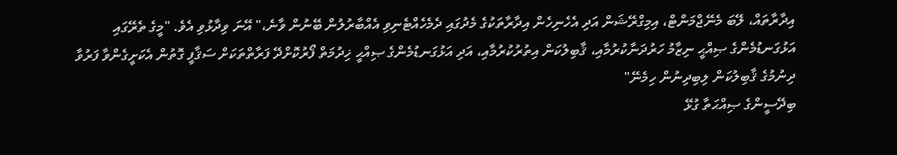އިދާރާތައް، ލޭބަ މެނޭޖްމަންޓް، އިމިގްރޭޝަން އަދި އެހެނިހެން އިދާރާތަކުގެ މެދުގައި ދެމެހެއްޓެނިވި އެއްބާރުލުން ބޭނުން ވާނެ،" އޭނަ ވިދާޅުވި އެވެ. "މީގެ ތެރޭގައި އަޅުގަނޑުމެންގެ ޞިއްޙީ ނިޒާމު ހަރުދަނާކުރުމާއި، ޤާބިލުކަން އިތުރުކުރުމާއި، އަދި އަޅުގަނޑުމެންގެ ޞިއްޙީ ޚިދުމަތް ފޯރުކޮށްދޭ ފަރާތްތަކަށް ސަޤާފީ ގޮތުން އެކަށީގެންވާ ފަރުވާ ދިނުމުގެ ޤާބިލުކަން ލިބިދިނުން ހިމެނޭ"
ބިދޭސީންގެ ޞިއްޙަތާ ގުޅޭ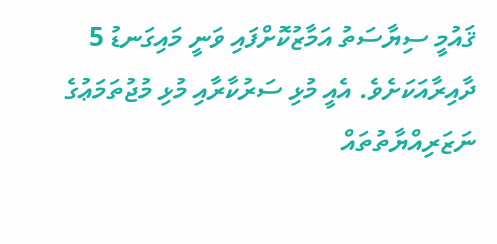ޤައުމީ ސިޔާސަތު އަމާޒުކޮށްފައި ވަނީ މައިގަނޑު 5 ދާއިރާއަކަށެވެ. އެއީ މުޅި ސަރުކާރާއި މުޅި މުޖުތަމަޢުގެ ނަޒަރިއްޔާތުތައް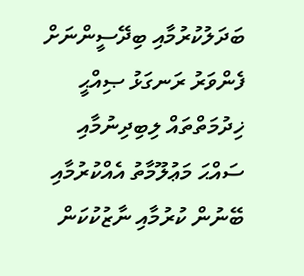ބަދަލުކުރުމާއި ބިދޭސީންނަށް ފެންވަރު ރަނގަޅު ޞިއްޙީ ޚިދުމަތްތައް ލިބިދިނުމާއި ސައްޙަ މަޢުލޫމާތު އެއްކުރުމާއި ބޭނުން ކުރުމާއި ނާޒުކުކަން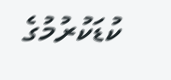ކުޑަކުރުމުގެ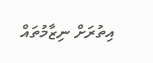އިތުރަށް ނިޒާމުތައް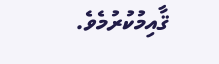ޤާއިމުކުރުމެވެ.